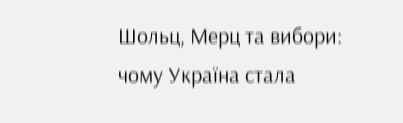Шольц, Мерц та вибори: чому Україна стала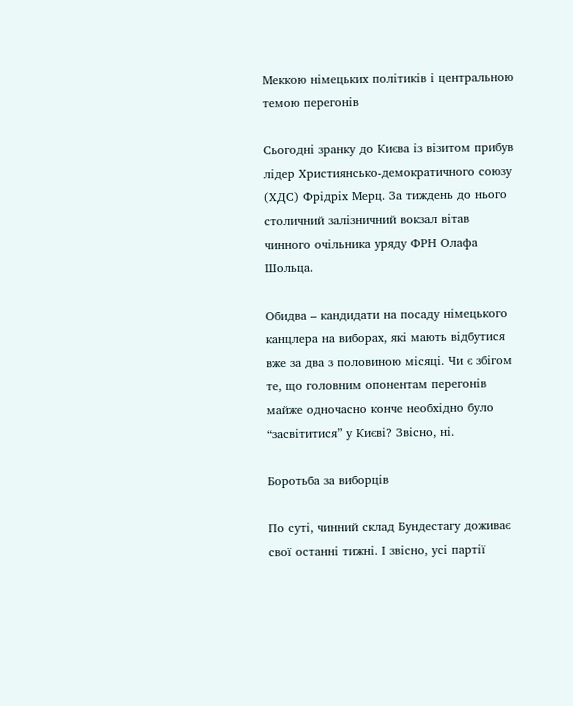Меккою німецьких політиків і центральною темою перегонів

Сьогодні зранку до Києва із візитом прибув лідер Християнсько-демократичного союзу (ХДС) Фрідріх Мерц. За тиждень до нього столичний залізничний вокзал вітав чинного очільника уряду ФРН Олафа Шольца.

Обидва – кандидати на посаду німецького канцлера на виборах, які мають відбутися вже за два з половиною місяці. Чи є збігом те, що головним опонентам перегонів майже одночасно конче необхідно було “засвітитися” у Києві? Звісно, ні.

Боротьба за виборців

По суті, чинний склад Бундестагу доживає свої останні тижні. І звісно, усі партії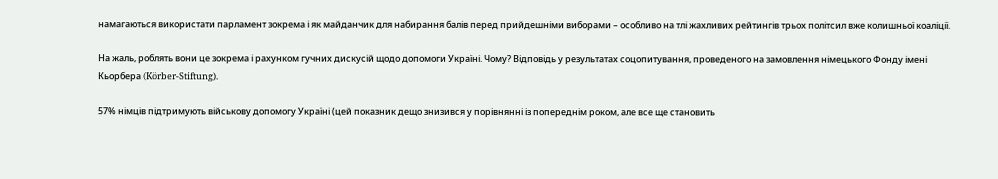намагаються використати парламент зокрема і як майданчик для набирання балів перед прийдешніми виборами – особливо на тлі жахливих рейтингів трьох політсил вже колишньої коаліції.

На жаль, роблять вони це зокрема і рахунком гучних дискусій щодо допомоги Україні. Чому? Відповідь у результатах соцопитування, проведеного на замовлення німецького Фонду імені Кьорбера (Körber-Stiftung).

57% німців підтримують військову допомогу Україні (цей показник дещо знизився у порівнянні із попереднім роком, але все ще становить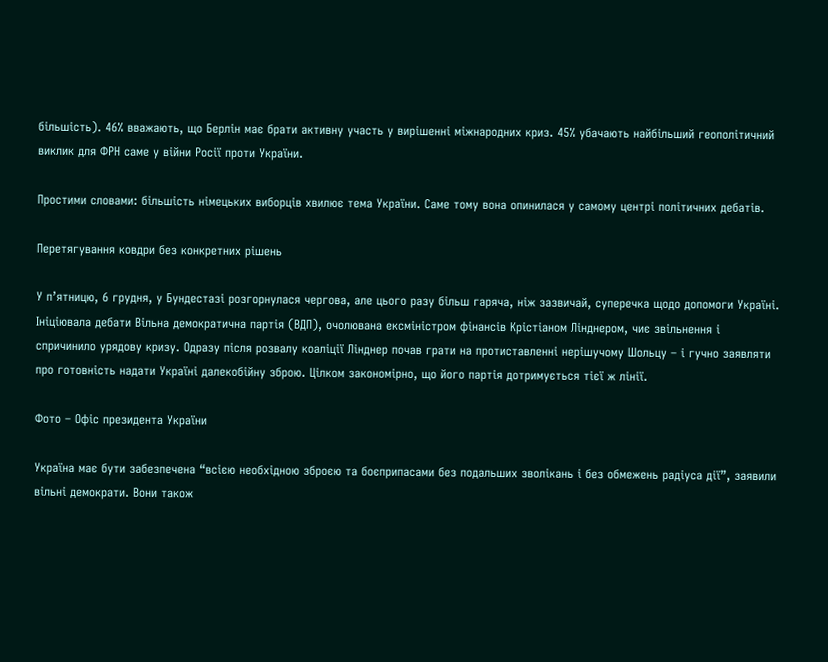більшість). 46% вважають, що Берлін має брати активну участь у вирішенні міжнародних криз. 45% убачають найбільший геополітичний виклик для ФРН саме у війни Росії проти України.

Простими словами: більшість німецьких виборців хвилює тема України. Саме тому вона опинилася у самому центрі політичних дебатів.

Перетягування ковдри без конкретних рішень

У п’ятницю, 6 грудня, у Бундестазі розгорнулася чергова, але цього разу більш гаряча, ніж зазвичай, суперечка щодо допомоги Україні. Ініціювала дебати Вільна демократична партія (ВДП), очолювана ексміністром фінансів Крістіаном Лінднером, чиє звільнення і спричинило урядову кризу. Одразу після розвалу коаліції Лінднер почав грати на протиставленні нерішучому Шольцу – і гучно заявляти про готовність надати Україні далекобійну зброю. Цілком закономірно, що його партія дотримується тієї ж лінії.

Фото – Офіс президента України

Україна має бути забезпечена “всією необхідною зброєю та боєприпасами без подальших зволікань і без обмежень радіуса дії”, заявили вільні демократи. Вони також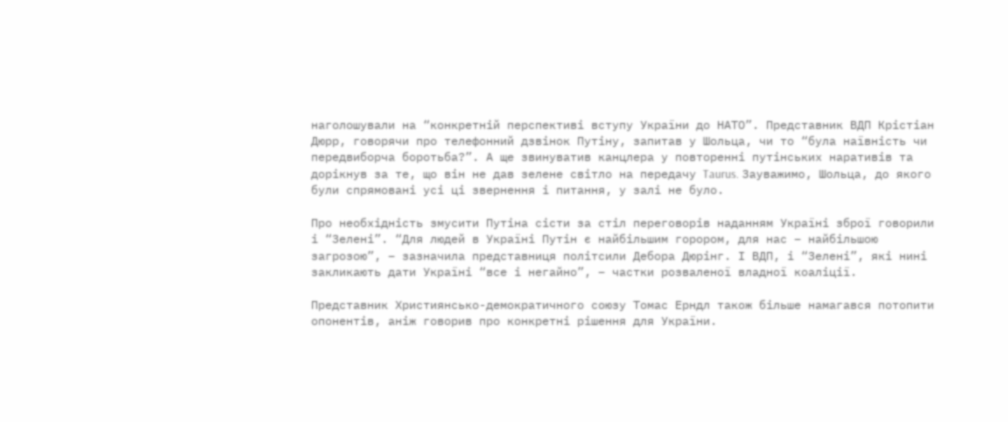наголошували на “конкретній перспективі вступу України до НАТО”. Представник ВДП Крістіан Дюрр, говорячи про телефонний дзвінок Путіну, запитав у Шольца, чи то “була наївність чи передвиборча боротьба?”. А ще звинуватив канцлера у повторенні путінських наративів та дорікнув за те, що він не дав зелене світло на передачу Taurus. Зауважимо, Шольца, до якого були спрямовані усі ці звернення і питання, у залі не було.

Про необхідність змусити Путіна сісти за стіл переговорів наданням Україні зброї говорили і “Зелені”. “Для людей в Україні Путін є найбільшим горором, для нас – найбільшою загрозою”, – зазначила представниця політсили Дебора Дюрінг. І ВДП, і “Зелені”, які нині закликають дати Україні “все і негайно”, – частки розваленої владної коаліції.

Представник Християнсько-демократичного союзу Томас Ерндл також більше намагався потопити опонентів, аніж говорив про конкретні рішення для України.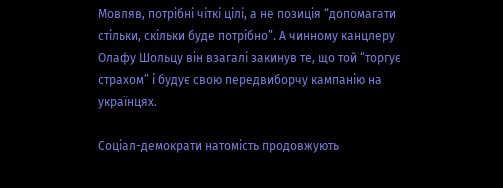Мовляв, потрібні чіткі цілі, а не позиція “допомагати стільки, скільки буде потрібно”. А чинному канцлеру Олафу Шольцу він взагалі закинув те, що той “торгує страхом” і будує свою передвиборчу кампанію на українцях.

Соціал-демократи натомість продовжують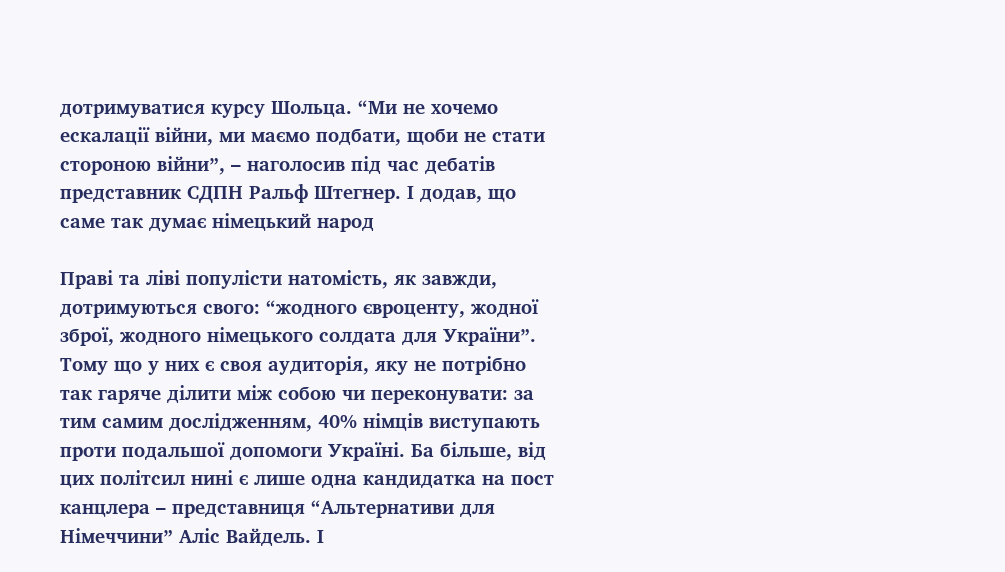дотримуватися курсу Шольца. “Ми не хочемо ескалації війни, ми маємо подбати, щоби не стати стороною війни”, – наголосив під час дебатів представник СДПН Ральф Штегнер. І додав, що саме так думає німецький народ

Праві та ліві популісти натомість, як завжди, дотримуються свого: “жодного євроценту, жодної зброї, жодного німецького солдата для України”. Тому що у них є своя аудиторія, яку не потрібно так гаряче ділити між собою чи переконувати: за тим самим дослідженням, 40% німців виступають проти подальшої допомоги Україні. Ба більше, від цих політсил нині є лише одна кандидатка на пост канцлера – представниця “Альтернативи для Німеччини” Аліс Вайдель. І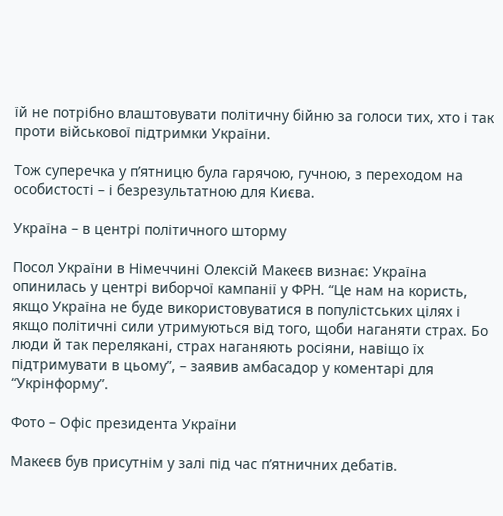їй не потрібно влаштовувати політичну бійню за голоси тих, хто і так проти військової підтримки України.

Тож суперечка у п’ятницю була гарячою, гучною, з переходом на особистості – і безрезультатною для Києва.

Україна – в центрі політичного шторму

Посол України в Німеччині Олексій Макеєв визнає: Україна опинилась у центрі виборчої кампанії у ФРН. “Це нам на користь, якщо Україна не буде використовуватися в популістських цілях і якщо політичні сили утримуються від того, щоби наганяти страх. Бо люди й так перелякані, страх наганяють росіяни, навіщо їх підтримувати в цьому”, – заявив амбасадор у коментарі для “Укрінформу”.

Фото – Офіс президента України

Макеєв був присутнім у залі під час п’ятничних дебатів.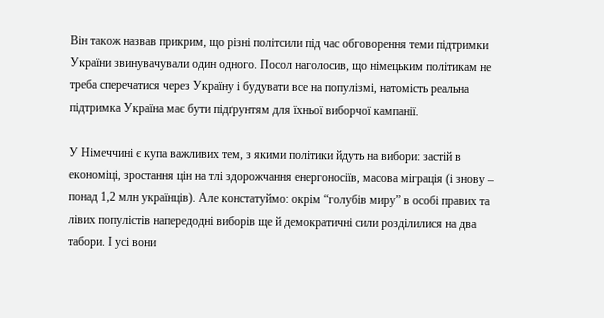Він також назвав прикрим, що різні політсили під час обговорення теми підтримки України звинувачували один одного. Посол наголосив, що німецьким політикам не треба сперечатися через Україну і будувати все на популізмі, натомість реальна підтримка Україна має бути підґрунтям для їхньої виборчої кампанії.

У Німеччині є купа важливих тем, з якими політики йдуть на вибори: застій в економіці, зростання цін на тлі здорожчання енергоносіїв, масова міграція (і знову – понад 1,2 млн українців). Але констатуймо: окрім “голубів миру” в особі правих та лівих популістів напередодні виборів ще й демократичні сили розділилися на два табори. І усі вони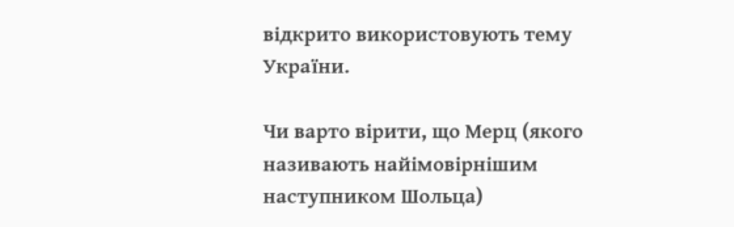відкрито використовують тему України.

Чи варто вірити, що Мерц (якого називають найімовірнішим наступником Шольца)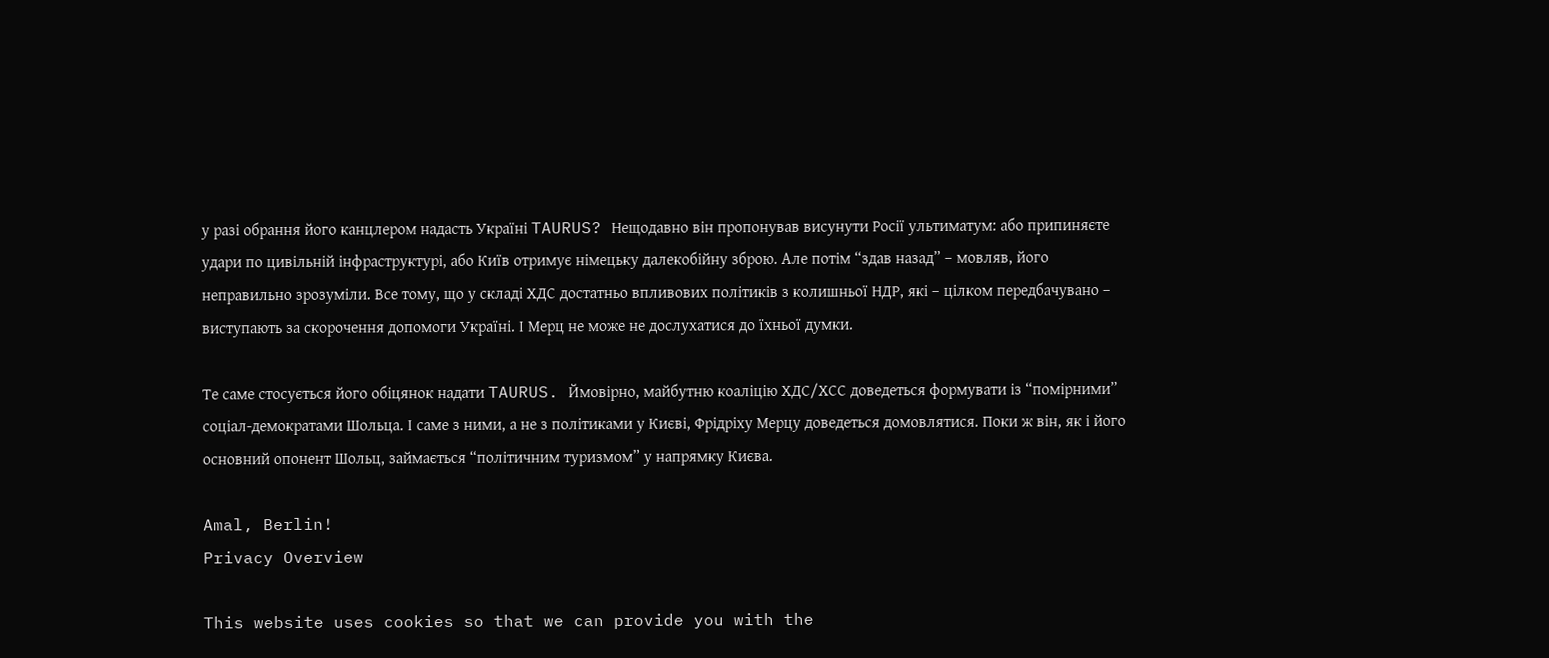у разі обрання його канцлером надасть Україні TAURUS? Нещодавно він пропонував висунути Росії ультиматум: або припиняєте удари по цивільній інфраструктурі, або Київ отримує німецьку далекобійну зброю. Але потім “здав назад” – мовляв, його неправильно зрозуміли. Все тому, що у складі ХДС достатньо впливових політиків з колишньої НДР, які – цілком передбачувано – виступають за скорочення допомоги Україні. І Мерц не може не дослухатися до їхньої думки.

Те саме стосується його обіцянок надати TAURUS. Ймовірно, майбутню коаліцію ХДС/ХСС доведеться формувати із “помірними” соціал-демократами Шольца. І саме з ними, а не з політиками у Києві, Фрідріху Мерцу доведеться домовлятися. Поки ж він, як і його основний опонент Шольц, займається “політичним туризмом” у напрямку Києва.

Amal, Berlin!
Privacy Overview

This website uses cookies so that we can provide you with the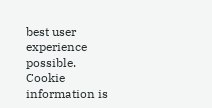best user experience possible. Cookie information is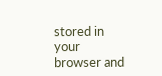stored in your browser and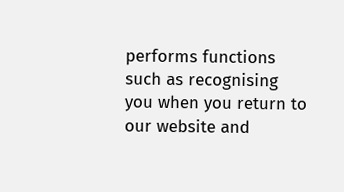performs functions such as recognising you when you return to our website and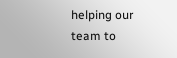helping our team to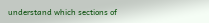understand which sections of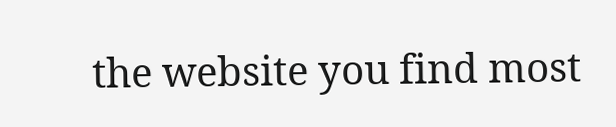the website you find most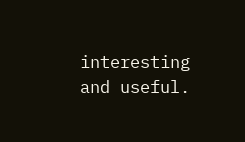interesting and useful.